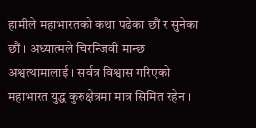हामीले महाभारतको कथा पढेका छौं र सुनेका छौं । अध्यात्मले चिरन्जिवी मान्छ अश्वत्थामालाई । सर्वत्र विश्वास गरिएको महाभारत युद्ध कुरुक्षेत्रमा मात्र सिमित रहेन ।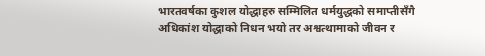भारतवर्षका कुशल योद्धाहरु सम्मिलित धर्मयुद्धको समाप्तीसँगै अधिकांश योद्धाको निधन भयो तर अश्वत्थामाको जीवन र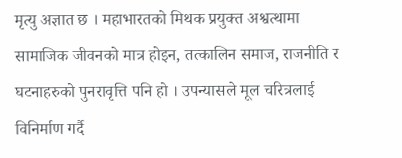मृत्यु अज्ञात छ । महाभारतको मिथक प्रयुक्त अश्वत्थामा सामाजिक जीवनको मात्र होइन, तत्कालिन समाज, राजनीति र घटनाहरुको पुनरावृत्ति पनि हो । उपन्यासले मूल चरित्रलाई विनिर्माण गर्दै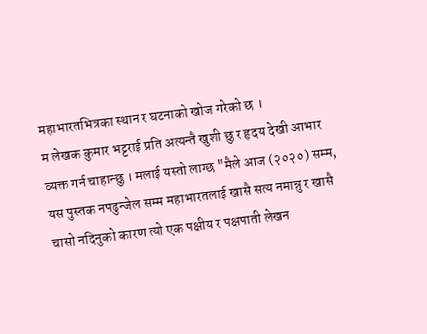महाभारतभित्रका स्थान र घटनाको खोज गरेको छ ।
म लेखक कुमार भट्टराई प्रति अत्यन्तै खुशी छु र हृदय देखी आभार व्यक्त गर्न चाहान्छु । मलाई यस्तो लाग्छ "मैले आज (२०२०) सम्म, यस पुस्तक नपढुन्जेल सम्म महाभारतलाई खासै सत्य नमान्नु र खासै चासो नदिनुको कारण त्यो एक पक्षीय र पक्षपाती लेखन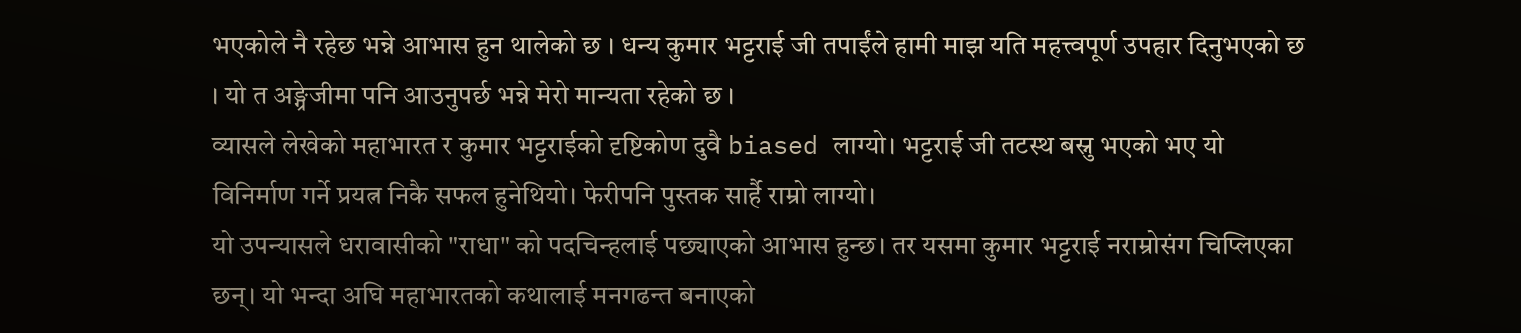भएकोले नै रहेछ भन्ने आभास हुन थालेको छ । धन्य कुमार भट्टराई जी तपाईंले हामी माझ यति महत्त्वपूर्ण उपहार दिनुभएको छ । यो त अङ्ग्रेजीमा पनि आउनुपर्छ भन्ने मेरो मान्यता रहेको छ ।
व्यासले लेखेको महाभारत र कुमार भट्टराईको दृष्टिकोण दुवै biased लाग्यो। भट्टराई जी तटस्थ बस्नु भएको भए यो विनिर्माण गर्ने प्रयत्न निकै सफल हुनेथियो। फेरीपनि पुस्तक सार्है राम्रो लाग्यो।
यो उपन्यासले धरावासीको "राधा" को पदचिन्हलाई पछ्याएको आभास हुन्छ। तर यसमा कुमार भट्टराई नराम्रोसंग चिप्लिएका छन्। यो भन्दा अघि महाभारतको कथालाई मनगढन्त बनाएको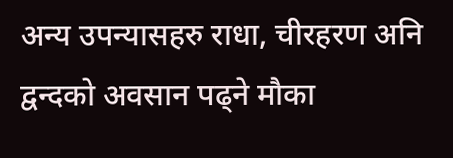अन्य उपन्यासहरु राधा, चीरहरण अनि द्वन्दको अवसान पढ्ने मौका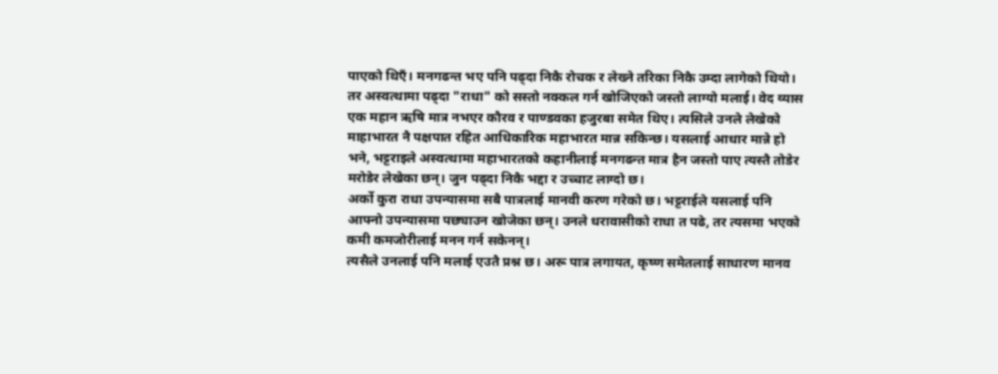पाएको थिएँ। मनगढन्त भए पनि पढ्दा निकै रोचक र लेख्ने तरिका निकै उम्दा लागेको थियो।
तर अस्वत्थामा पढ्दा "राधा" को सस्तो नक्कल गर्न खोजिएको जस्तो लाग्यो मलाई। वेद व्यास एक महान ऋषि मात्र नभएर कौरव र पाण्डवका हजुरबा समेत थिए। त्यसिले उनले लेखेको माहाभारत नै पक्षपात रहित आधिकारिक महाभारत मान्न सकिन्छ। यसलाई आधार मान्ने हो भने, भट्टराइले अस्वत्थामा महाभारतको कहानीलाई मनगढन्त मात्र हैन जस्तो पाए त्यस्तै तोडेर मरोडेर लेखेका छन्। जुन पढ्दा निकै भद्दा र उच्चाट लाग्दो छ।
अर्को कुरा राधा उपन्यासमा सबै पात्रलाई मानवी करण गरेको छ। भट्टराईले यसलाई पनि आफ्नो उपन्यासमा पछ्याउन खोजेका छन्। उनले धरावासीको राधा त पढे, तर त्यसमा भएको कमी कमजोरीलाई मनन गर्न सकेनन्।
त्यसैले उनलाई पनि मलाई एउतै प्रश्न छ। अरू पात्र लगायत, कृष्ण समेतलाई साधारण मानव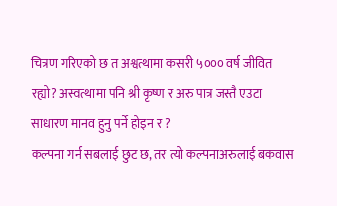चित्रण गरिएको छ त अश्वत्थामा कसरी ५००० वर्ष जीवित रह्यो? अस्वत्थामा पनि श्री कृष्ण र अरु पात्र जस्तै एउटा साधारण मानव हुनु पर्ने होइन र ?
कल्पना गर्न सबलाई छुट छ, तर त्यो कल्पनाअरुलाई बकवास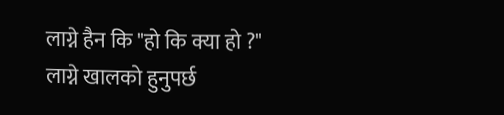लाग्ने हैन कि "हो कि क्या हो ?" लाग्ने खालको हुनुपर्छ